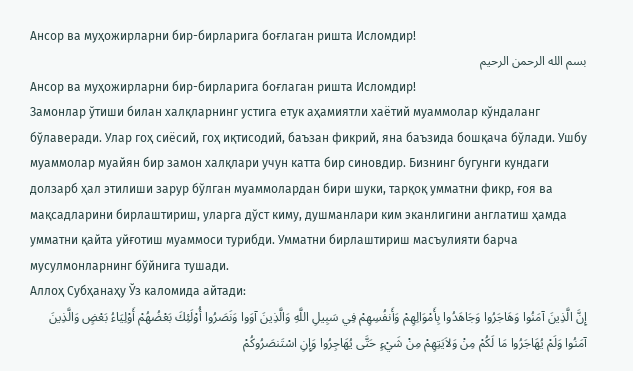Ансор ва муҳожирларни бир-бирларига боғлаган ришта Исломдир!
بسم الله الرحمن الرحيم
Ансор ва муҳожирларни бир-бирларига боғлаган ришта Исломдир!
Замонлар ўтиши билан халқларнинг устига етук аҳамиятли хаётий муаммолар кўндаланг бўлаверади. Улар гоҳ сиёсий, гоҳ иқтисодий, баъзан фикрий, яна баъзида бошқача бўлади. Ушбу муаммолар муайян бир замон халқлари учун катта бир синовдир. Бизнинг бугунги кундаги долзарб ҳал этилиши зарур бўлган муаммолардан бири шуки, тарқоқ умматни фикр, ғоя ва мақсадларини бирлаштириш, уларга дўст киму, душманлари ким эканлигини англатиш ҳамда умматни қайта уйғотиш муаммоси турибди. Умматни бирлаштириш масъулияти барча мусулмонларнинг бўйнига тушади.
Аллоҳ Субҳанаҳу Ўз каломида айтади:
إِنَّ الَّذِينَ آمَنُوا وَهَاجَرُوا وَجَاهَدُوا بِأَمْوَالِهِمْ وَأَنفُسِهِمْ فِي سَبِيلِ اللَّهِ وَالَّذِينَ آوَوا وَنَصَرُوا أُوْلَئِكَ بَعْضُهُمْ أَوْلِيَاءُ بَعْضٍ وَالَّذِينَ آمَنُوا وَلَمْ يُهَاجَرُوا مَا لَكُمْ مِنْ وَلاَيَتِهِمْ مِنْ شَيْءٍ حَتَّى يُهَاجِرُوا وَإِنِ اسْتَنصَرُوكُمْ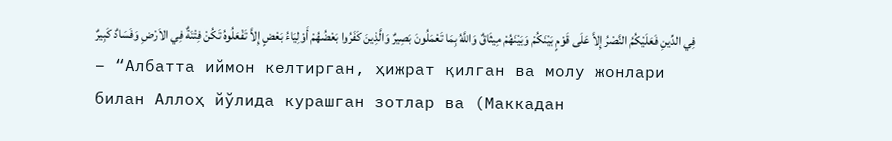فِي الدِّينِ فَعَلَيْكُمُ النَّصْرُ إِلاَّ عَلَى قَوْمٍ بَيْنَكُمْ وَبَيْنَهُمْ مِيثَاقٌ وَاللَّهُ بِمَا تَعْمَلُونَ بَصِيرٌ وَالَّذِينَ كَفَرُوا بَعْضُهُمْ أَوْلِيَاءُ بَعْضٍ إِلاَّ تَفْعَلُوهُ تَكُنْ فِتْنَةٌ فِي الاَرْضِ وَفَسَادٌ كَبِيرٌ
– “Албатта иймон келтирган, ҳижрат қилган ва молу жонлари билан Аллоҳ йўлида курашган зотлар ва (Маккадан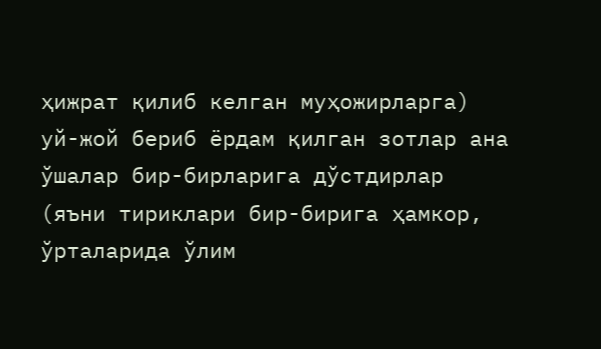ҳижрат қилиб келган муҳожирларга) уй-жой бериб ёрдам қилган зотлар ана ўшалар бир-бирларига дўстдирлар (яъни тириклари бир-бирига ҳамкор, ўрталарида ўлим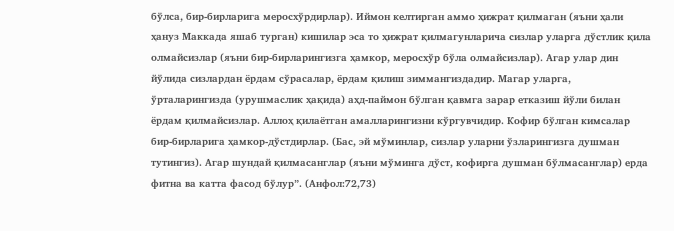бўлса, бир-бирларига меросхўрдирлар). Иймон келтирган аммо ҳижрат қилмаган (яъни ҳали ҳануз Маккада яшаб турган) кишилар эса то ҳижрат қилмагунларича сизлар уларга дўстлик қила олмайсизлар (яъни бир-бирларингизга ҳамкор, меросхўр бўла олмайсизлар). Агар улар дин йўлида сизлардан ёрдам сўрасалар, ёрдам қилиш зиммангиздадир. Магар уларга, ўрталарингизда (урушмаслик ҳақида) аҳд-паймон бўлган қавмга зарар етказиш йўли билан ёрдам қилмайсизлар. Аллоҳ қилаётган амалларингизни кўргувчидир. Кофир бўлган кимсалар бир-бирларига ҳамкор-дўстдирлар. (Бас, эй мўминлар, сизлар уларни ўзларингизга душман тутингиз). Агар шундай қилмасанглар (яъни мўминга дўст, кофирга душман бўлмасанглар) ерда фитна ва катта фасод бўлур”. (Анфол:72,73)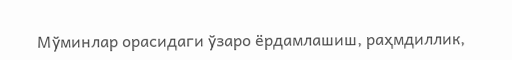Мўминлар орасидаги ўзаро ёрдамлашиш, раҳмдиллик,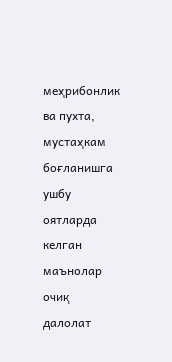меҳрибонлик ва пухта, мустаҳкам боғланишга ушбу оятларда келган маънолар очиқ далолат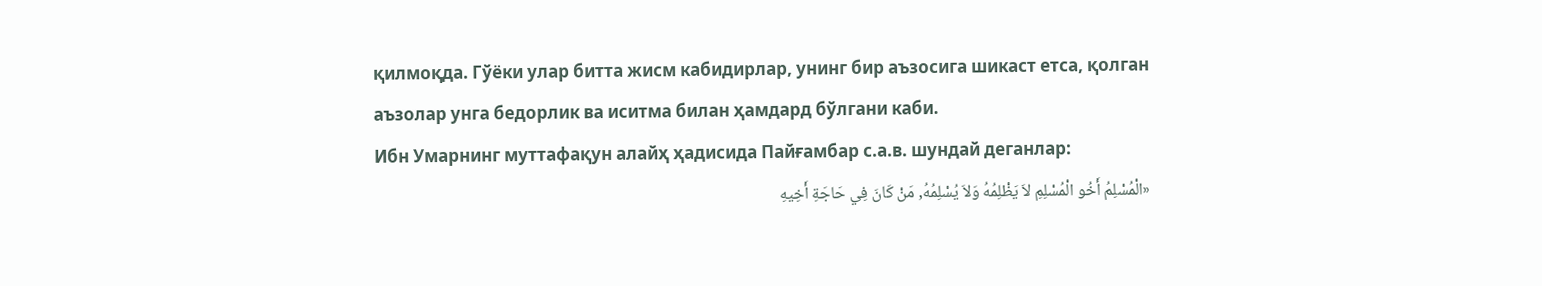қилмоқда. Гўёки улар битта жисм кабидирлар, унинг бир аъзосига шикаст етса, қолган аъзолар унга бедорлик ва иситма билан ҳамдард бўлгани каби.
Ибн Умарнинг муттафақун алайҳ ҳадисида Пайғамбар с.а.в. шундай деганлар:
«الْمُسْلِمُ أَخُو الْمُسْلِمِ لاَ يَظْلِمُهُ وَلاَ يُسْلِمُهُ, مَنْ كَانَ فِي حَاجَةِ أَخِيهِ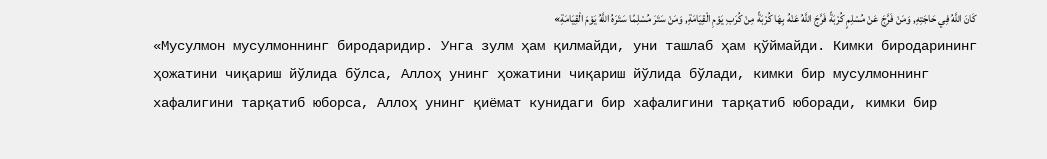كَانَ اللَّهُ فِي حَاجَتِهِ, وَمَنْ فَرَّجَ عَنْ مُسْلِمٍ كُرْبَةً فَرَّجَ اللَّهُ عَنْهُ بِهَا كُرْبَةً مِنْ كُرَبِ يَوْمِ الْقِيَامَةِ, وَمَنْ سَتَرَ مُسْلِمًا سَتَرَهُ اللَّهُ يَوْمَ الْقِيَامَةِ»
«Мусулмон мусулмоннинг биродаридир. Унга зулм ҳам қилмайди, уни ташлаб ҳам қўймайди. Кимки биродарининг ҳожатини чиқариш йўлида бўлса, Аллоҳ унинг ҳожатини чиқариш йўлида бўлади, кимки бир мусулмоннинг хафалигини тарқатиб юборса, Аллоҳ унинг қиёмат кунидаги бир хафалигини тарқатиб юборади, кимки бир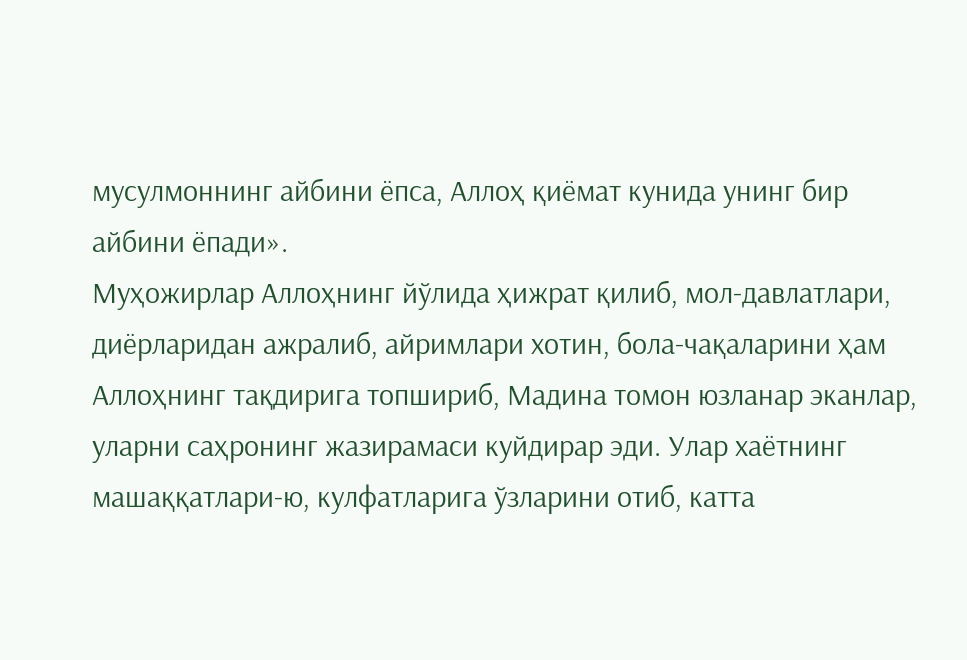мусулмоннинг айбини ёпса, Аллоҳ қиёмат кунида унинг бир айбини ёпади».
Муҳожирлар Аллоҳнинг йўлида ҳижрат қилиб, мол-давлатлари, диёрларидан ажралиб, айримлари хотин, бола-чақаларини ҳам Аллоҳнинг тақдирига топшириб, Мадина томон юзланар эканлар, уларни саҳронинг жазирамаси куйдирар эди. Улар хаётнинг машаққатлари-ю, кулфатларига ўзларини отиб, катта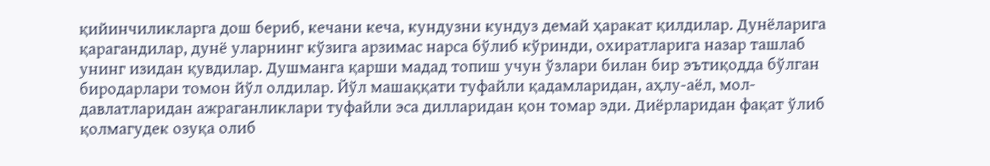қийинчиликларга дош бериб, кечани кеча, кундузни кундуз демай ҳаракат қилдилар. Дунёларига қарагандилар, дунё уларнинг кўзига арзимас нарса бўлиб кўринди, охиратларига назар ташлаб унинг изидан қувдилар. Душманга қарши мадад топиш учун ўзлари билан бир эътиқодда бўлган биродарлари томон йўл олдилар. Йўл машаққати туфайли қадамларидан, аҳлу-аёл, мол-давлатларидан ажраганликлари туфайли эса дилларидан қон томар эди. Диёрларидан фақат ўлиб қолмагудек озуқа олиб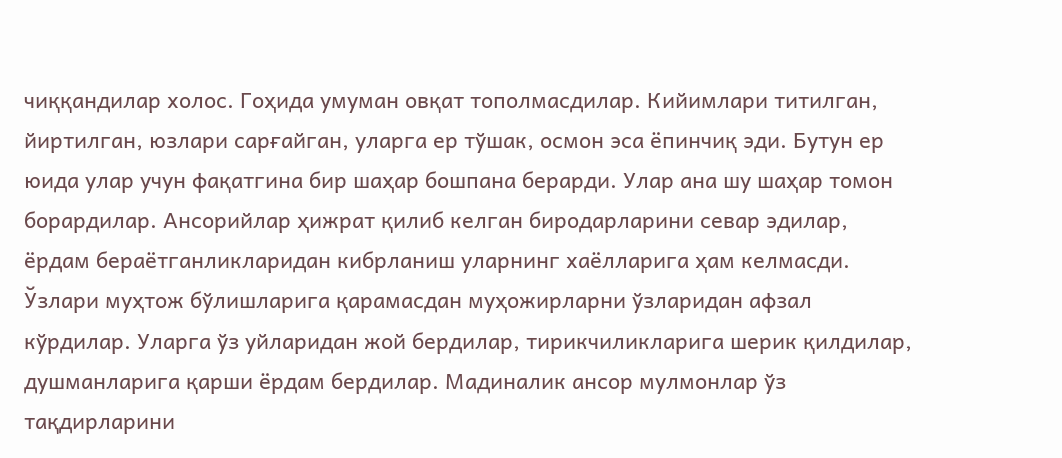чиққандилар холос. Гоҳида умуман овқат тополмасдилар. Кийимлари титилган, йиртилган, юзлари сарғайган, уларга ер тўшак, осмон эса ёпинчиқ эди. Бутун ер юида улар учун фақатгина бир шаҳар бошпана берарди. Улар ана шу шаҳар томон борардилар. Ансорийлар ҳижрат қилиб келган биродарларини севар эдилар, ёрдам бераётганликларидан кибрланиш уларнинг хаёлларига ҳам келмасди. Ўзлари муҳтож бўлишларига қарамасдан муҳожирларни ўзларидан афзал кўрдилар. Уларга ўз уйларидан жой бердилар, тирикчиликларига шерик қилдилар, душманларига қарши ёрдам бердилар. Мадиналик ансор мулмонлар ўз тақдирларини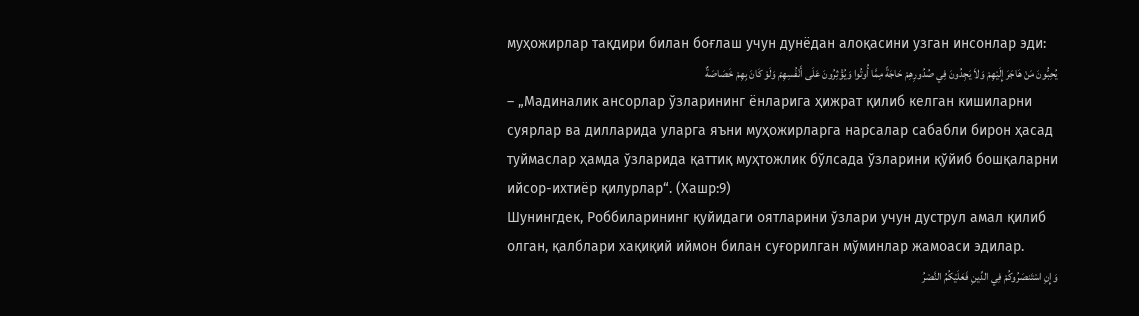муҳожирлар тақдири билан боғлаш учун дунёдан алоқасини узган инсонлар эди:
يُحِبُّونَ مَنْ هَاجَرَ إِلَيْهِمْ وَلاَ يَجِدُونَ فِي صُدُورِهِمْ حَاجَةً مِمَّا أُوتُوا وَيُؤْثِرُونَ عَلَى أَنْفُسِهِمْ وَلَوْ كَانَ بِهِمْ خَصَاصَةٌ
– „Мадиналик ансорлар ўзларининг ёнларига ҳижрат қилиб келган кишиларни суярлар ва дилларида уларга яъни муҳожирларга нарсалар сабабли бирон ҳасад туймаслар ҳамда ўзларида қаттиқ муҳтожлик бўлсада ўзларини қўйиб бошқаларни ийсор-ихтиёр қилурлар“. (Хашр:9)
Шунингдек, Роббиларининг қуйидаги оятларини ўзлари учун дуструл амал қилиб олган, қалблари хақиқий иймон билан суғорилган мўминлар жамоаси эдилар.
وَإِنِ اسْتَنصَرُوكُمْ فِي الدِّينِ فَعَلَيْكُمُ النَّصْرُ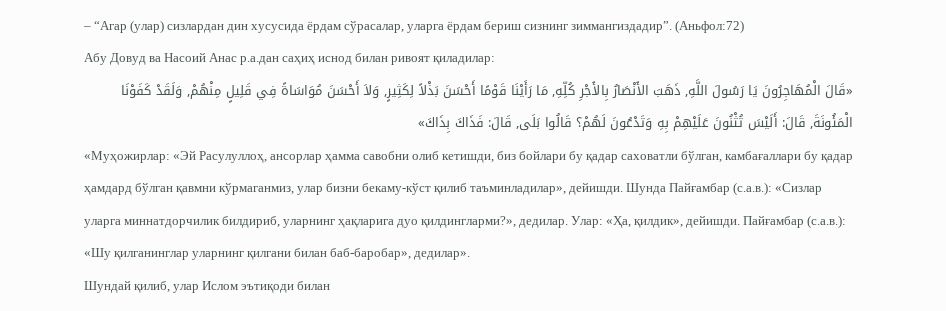– “Агар (улар) сизлардан дин хусусида ёрдам сўрасалар, уларга ёрдам бериш сизнинг зиммангиздадир”. (Аньфол:72)
Абу Довуд ва Насоий Анас р.а.дан саҳиҳ иснод билан ривоят қиладилар:
«قَالَ الْمُهَاجِرُونَ يَا رَسُولَ اللَّهِ, ذَهَبَ الأَنْصَارُ بِالأَجْرِ كُلِّهِ, مَا رَأَيْنَا قَوْمًا أَحْسَنَ بَذْلاً لِكَثِيرٍ, وَلاَ أَحْسَنَ مُوَاسَاةً فِي قَلِيلٍ مِنْهُمْ, وَلَقَدْ كَفَوْنَا الْمَئُونَةَ, قَالَ: أَلَيْسَ تُثْنُونَ عَلَيْهِمْ بِهِ وَتَدْعُونَ لَهُمْ؟ قَالُوا بَلَى, قَالَ: فَذَاكَ بِذَاكَ»
«Муҳожирлар: «Эй Расулуллоҳ, ансорлар ҳамма савобни олиб кетишди, биз бойлари бу қадар саховатли бўлган, камбағаллари бу қадар ҳамдард бўлган қавмни кўрмаганмиз, улар бизни бекаму-кўст қилиб таъминладилар», дейишди. Шунда Пайғамбар (с.а.в.): «Сизлар уларга миннатдорчилик билдириб, уларнинг ҳақларига дуо қилдингларми?», дедилар. Улар: «Ҳа, қилдик», дейишди. Пайғамбар (с.а.в.): «Шу қилганинглар уларнинг қилгани билан баб-баробар», дедилар».
Шундай қилиб, улар Ислом эътиқоди билан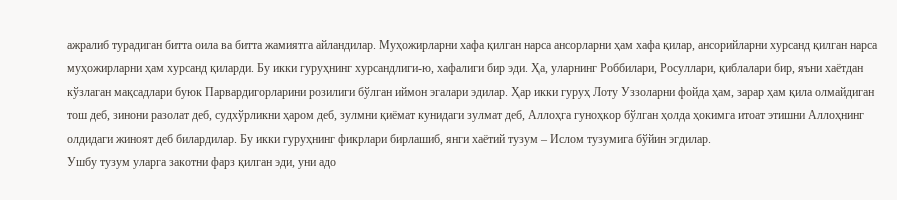ажралиб турадиган битта оила ва битта жамиятга айландилар. Муҳожирларни хафа қилган нарса ансорларни ҳам хафа қилар, ансорийларни хурсанд қилган нарса муҳожирларни ҳам хурсанд қиларди. Бу икки гуруҳнинг хурсандлиги-ю, хафалиги бир эди. Ҳа, уларнинг Роббилари, Росуллари, қиблалари бир, яъни хаётдан кўзлаган мақсадлари буюк Парвардигорларини розилиги бўлган иймон эгалари эдилар. Ҳар икки гуруҳ Лоту Уззоларни фойда ҳам, зарар ҳам қила олмайдиган тош деб, зинони разолат деб, судхўрликни ҳаром деб, зулмни қиёмат кунидаги зулмат деб, Аллоҳга гуноҳкор бўлган ҳолда ҳокимга итоат этишни Аллоҳнинг олдидаги жиноят деб билардилар. Бу икки гуруҳнинг фикрлари бирлашиб, янги хаётий тузум – Ислом тузумига бўйин эгдилар.
Ушбу тузум уларга закотни фарз қилган эди, уни адо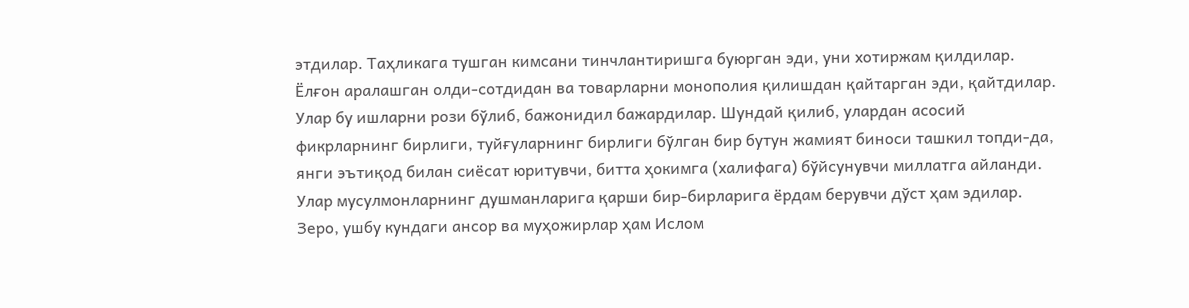этдилар. Таҳликага тушган кимсани тинчлантиришга буюрган эди, уни хотиржам қилдилар. Ёлғон аралашган олди-сотдидан ва товарларни монополия қилишдан қайтарган эди, қайтдилар. Улар бу ишларни рози бўлиб, бажонидил бажардилар. Шундай қилиб, улардан асосий фикрларнинг бирлиги, туйғуларнинг бирлиги бўлган бир бутун жамият биноси ташкил топди-да, янги эътиқод билан сиёсат юритувчи, битта ҳокимга (халифага) бўйсунувчи миллатга айланди. Улар мусулмонларнинг душманларига қарши бир-бирларига ёрдам берувчи дўст ҳам эдилар. Зеро, ушбу кундаги ансор ва муҳожирлар ҳам Ислом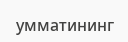умматининг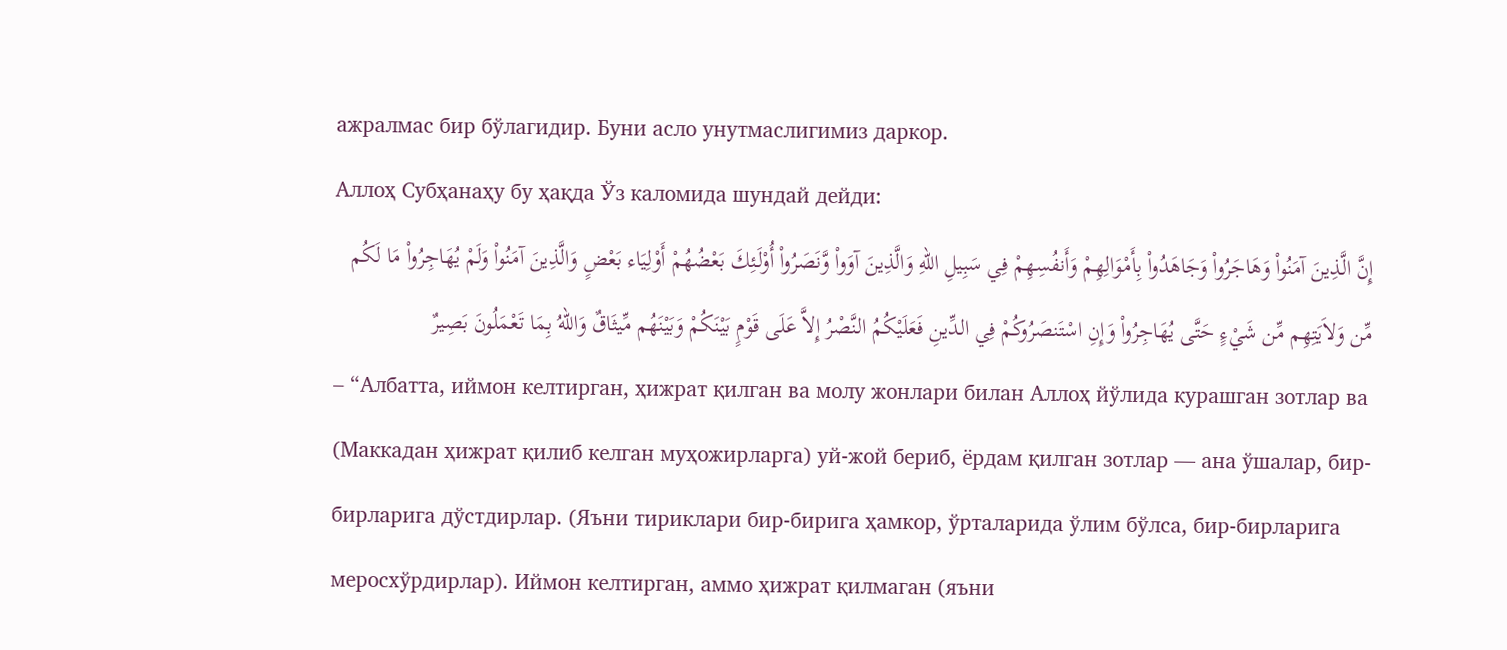ажралмас бир бўлагидир. Буни асло унутмаслигимиз даркор.
Аллоҳ Субҳанаҳу бу ҳақда Ўз каломида шундай дейди:
إِنَّ الَّذِينَ آمَنُواْ وَهَاجَرُواْ وَجَاهَدُواْ بِأَمْوَالِهِمْ وَأَنفُسِهِمْ فِي سَبِيلِ اللّهِ وَالَّذِينَ آوَواْ وَّنَصَرُواْ أُوْلَـئِكَ بَعْضُهُمْ أَوْلِيَاء بَعْضٍ وَالَّذِينَ آمَنُواْ وَلَمْ يُهَاجِرُواْ مَا لَكُم مِّن وَلاَيَتِهِم مِّن شَيْءٍ حَتَّى يُهَاجِرُواْ وَإِنِ اسْتَنصَرُوكُمْ فِي الدِّينِ فَعَلَيْكُمُ النَّصْرُ إِلاَّ عَلَى قَوْمٍ بَيْنَكُمْ وَبَيْنَهُم مِّيثَاقٌ وَاللّهُ بِمَا تَعْمَلُونَ بَصِيرٌ
– “Албатта, иймон келтирган, ҳижрат қилган ва молу жонлари билан Аллоҳ йўлида курашган зотлар ва (Маккадан ҳижрат қилиб келган муҳожирларга) уй-жой бериб, ёрдам қилган зотлар — ана ўшалар, бир-бирларига дўстдирлар. (Яъни тириклари бир-бирига ҳамкор, ўрталарида ўлим бўлса, бир-бирларига меросхўрдирлар). Иймон келтирган, аммо ҳижрат қилмаган (яъни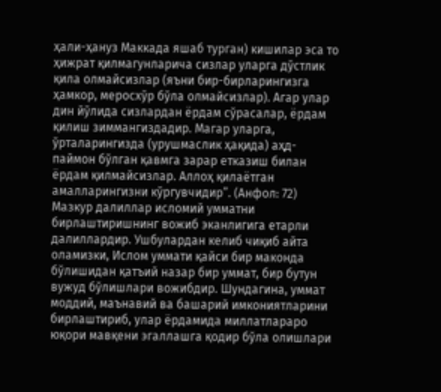ҳали-ҳануз Маккада яшаб турган) кишилар эса то ҳижрат қилмагунларича сизлар уларга дўстлик қила олмайсизлар (яъни бир-бирларингизга ҳамкор, меросхўр бўла олмайсизлар). Агар улар дин йўлида сизлардан ёрдам сўрасалар, ёрдам қилиш зиммангиздадир. Магар уларга, ўрталарингизда (урушмаслик ҳақида) аҳд-паймон бўлган қавмга зарар етказиш билан ёрдам қилмайсизлар. Аллоҳ қилаётган амалларингизни кўргувчидир”. (Анфол: 72)
Мазкур далиллар исломий умматни бирлаштиришнинг вожиб эканлигига етарли далиллардир. Ушбулардан келиб чиқиб айта оламизки, Ислом уммати қайси бир маконда бўлишидан қатъий назар бир уммат, бир бутун вужуд бўлишлари вожибдир. Шундагина, уммат моддий, маънавий ва башарий имкониятларини бирлаштириб, улар ёрдамида миллатлараро юқори мавқени эгаллашга қодир бўла олишлари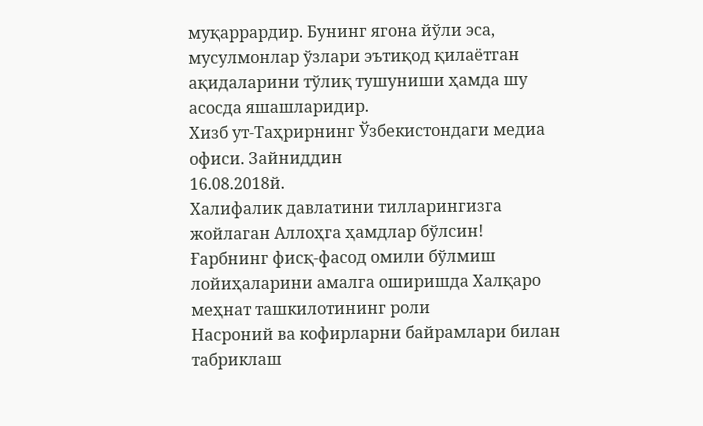муқаррардир. Бунинг ягона йўли эса, мусулмонлар ўзлари эътиқод қилаётган ақидаларини тўлиқ тушуниши ҳамда шу асосда яшашларидир.
Хизб ут-Таҳрирнинг Ўзбекистондаги медиа офиси. Зайниддин
16.08.2018й.
Халифалик давлатини тилларингизга жойлаган Аллоҳга ҳамдлар бўлсин!
Ғарбнинг фисқ-фасод омили бўлмиш лойиҳаларини амалга оширишда Халқаро меҳнат ташкилотининг роли
Насроний ва кофирларни байрамлари билан табриклаш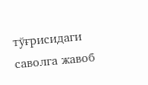тўғрисидаги саволга жавоб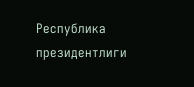Республика президентлиги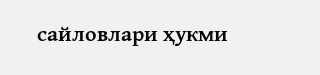сайловлари ҳукми